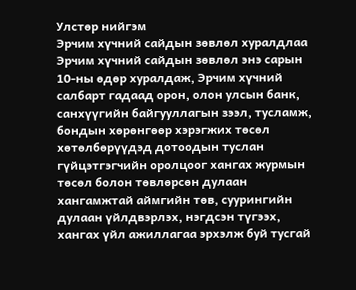Улстөр нийгэм
Эрчим хүчний сайдын зөвлөл хуралдлаа
Эрчим хүчний сайдын зөвлөл энэ сарын 10-ны өдөр хуралдаж, Эрчим хүчний салбарт гадаад орон, олон улсын банк, санхүүгийн байгууллагын зээл, тусламж, бондын хөрөнгөөр хэрэгжих төсөл хөтөлбөрүүдэд дотоодын туслан гүйцэтгэгчийн оролцоог хангах журмын төсөл болон төвлөрсөн дулаан хангамжтай аймгийн төв, суурингийн дулаан үйлдвэрлэх, нэгдсэн түгээх, хангах үйл ажиллагаа эрхэлж буй тусгай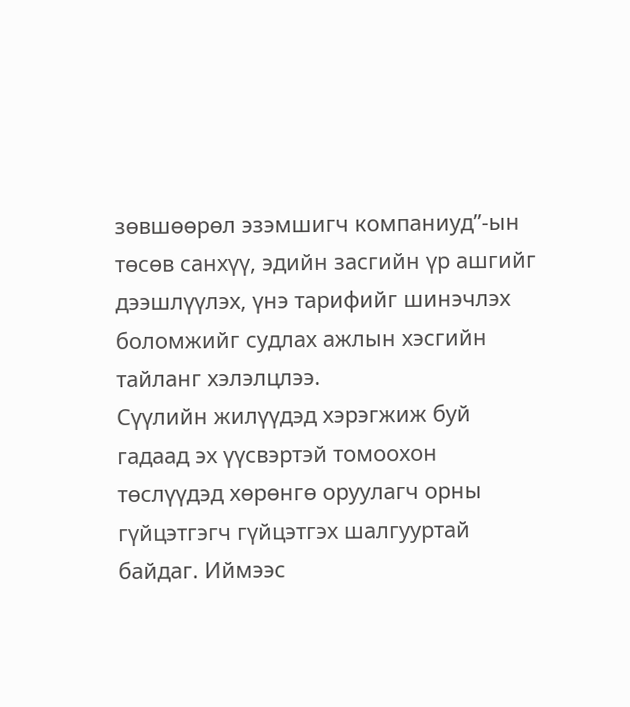зөвшөөрөл эзэмшигч компаниуд”-ын төсөв санхүү, эдийн засгийн үр ашгийг дээшлүүлэх, үнэ тарифийг шинэчлэх боломжийг судлах ажлын хэсгийн тайланг хэлэлцлээ.
Сүүлийн жилүүдэд хэрэгжиж буй гадаад эх үүсвэртэй томоохон төслүүдэд хөрөнгө оруулагч орны гүйцэтгэгч гүйцэтгэх шалгууртай байдаг. Иймээс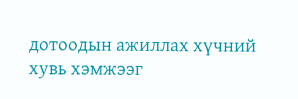дотоодын ажиллах хүчний хувь хэмжээг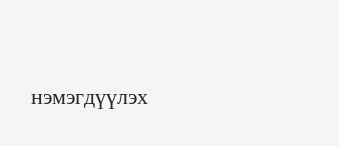нэмэгдүүлэх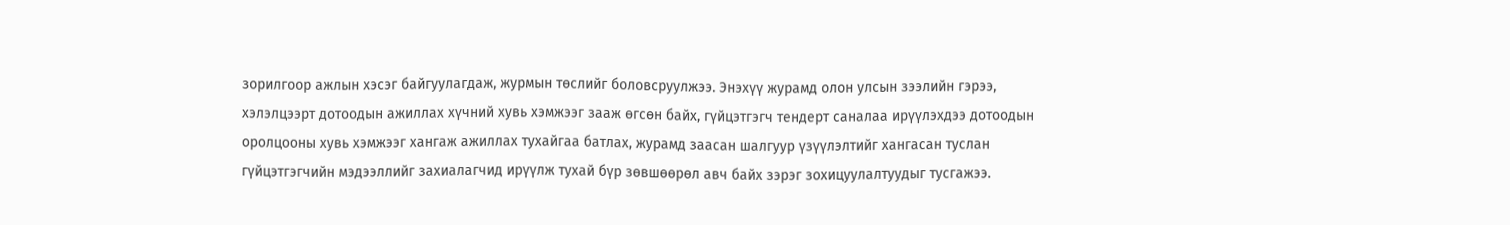зорилгоор ажлын хэсэг байгуулагдаж, журмын төслийг боловсруулжээ. Энэхүү журамд олон улсын зээлийн гэрээ, хэлэлцээрт дотоодын ажиллах хүчний хувь хэмжээг зааж өгсөн байх, гүйцэтгэгч тендерт саналаа ирүүлэхдээ дотоодын оролцооны хувь хэмжээг хангаж ажиллах тухайгаа батлах, журамд заасан шалгуур үзүүлэлтийг хангасан туслан гүйцэтгэгчийн мэдээллийг захиалагчид ирүүлж тухай бүр зөвшөөрөл авч байх зэрэг зохицуулалтуудыг тусгажээ.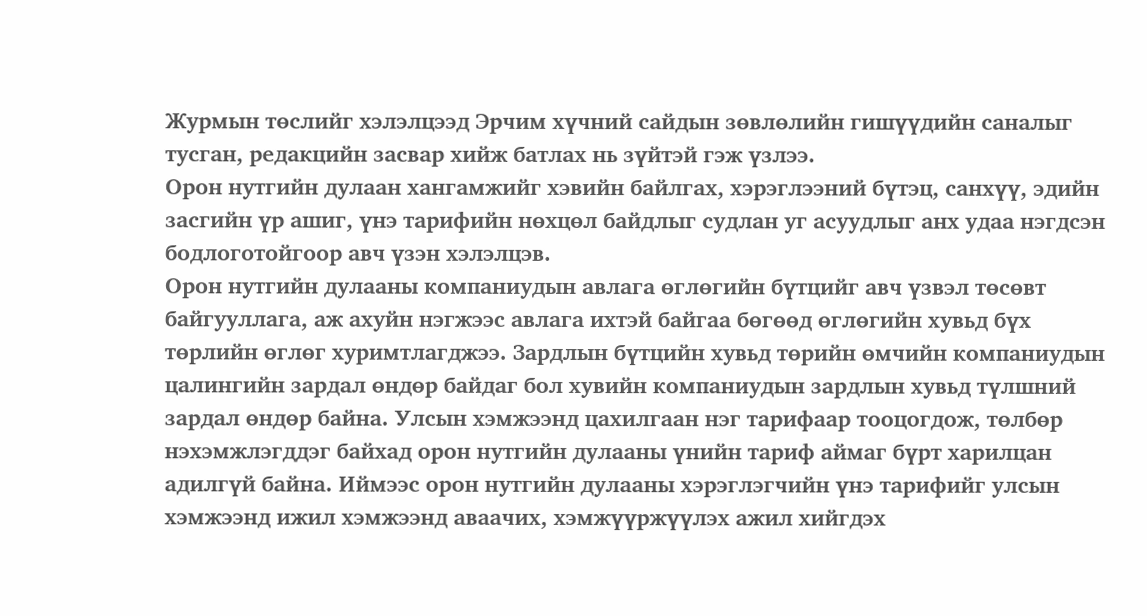Журмын төслийг хэлэлцээд Эрчим хүчний сайдын зөвлөлийн гишүүдийн саналыг тусган, редакцийн засвар хийж батлах нь зүйтэй гэж үзлээ.
Орон нутгийн дулаан хангамжийг хэвийн байлгах, хэрэглээний бүтэц, санхүү, эдийн засгийн үр ашиг, үнэ тарифийн нөхцөл байдлыг судлан уг асуудлыг анх удаа нэгдсэн бодлоготойгоор авч үзэн хэлэлцэв.
Орон нутгийн дулааны компаниудын авлага өглөгийн бүтцийг авч үзвэл төсөвт байгууллага, аж ахуйн нэгжээс авлага ихтэй байгаа бөгөөд өглөгийн хувьд бүх төрлийн өглөг хуримтлагджээ. Зардлын бүтцийн хувьд төрийн өмчийн компаниудын цалингийн зардал өндөр байдаг бол хувийн компаниудын зардлын хувьд түлшний зардал өндөр байна. Улсын хэмжээнд цахилгаан нэг тарифаар тооцогдож, төлбөр нэхэмжлэгддэг байхад орон нутгийн дулааны үнийн тариф аймаг бүрт харилцан адилгүй байна. Иймээс орон нутгийн дулааны хэрэглэгчийн үнэ тарифийг улсын хэмжээнд ижил хэмжээнд аваачих, хэмжүүржүүлэх ажил хийгдэх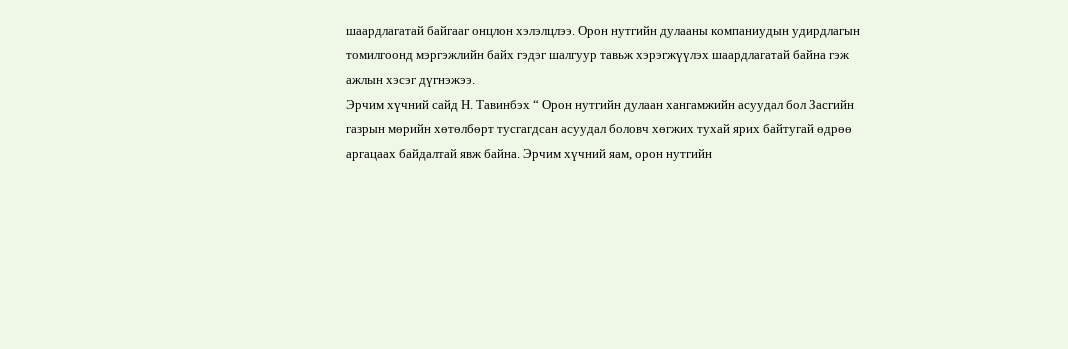шаардлагатай байгааг онцлон хэлэлцлээ. Орон нутгийн дулааны компаниудын удирдлагын томилгоонд мэргэжлийн байх гэдэг шалгуур тавьж хэрэгжүүлэх шаардлагатай байна гэж ажлын хэсэг дүгнэжээ.
Эрчим хүчний сайд Н. Тавинбэх “ Орон нутгийн дулаан хангамжийн асуудал бол Засгийн газрын мөрийн хөтөлбөрт тусгагдсан асуудал боловч хөгжих тухай ярих байтугай өдрөө аргацаах байдалтай явж байна. Эрчим хүчний яам, орон нутгийн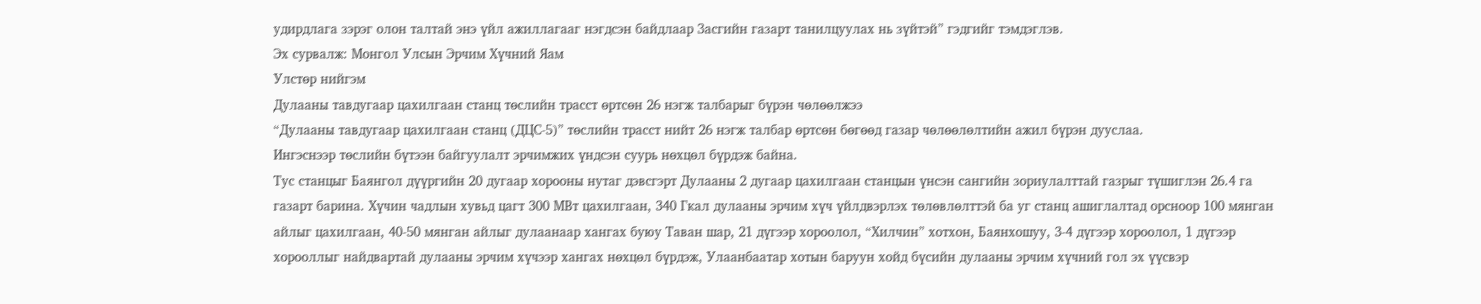удирдлага зэрэг олон талтай энэ үйл ажиллагааг нэгдсэн байдлаар Засгийн газарт танилцуулах нь зүйтэй” гэдгийг тэмдэглэв.
Эх сурвалж: Монгол Улсын Эрчим Хүчний Яам
Улстөр нийгэм
Дулааны тавдугаар цахилгаан станц төслийн трасст өртсөн 26 нэгж талбарыг бүрэн чөлөөлжээ
“Дулааны тавдугаар цахилгаан станц (ДЦС-5)” төслийн трасст нийт 26 нэгж талбар өртсөн бөгөөд газар чөлөөлөлтийн ажил бүрэн дууслаа.
Ингэснээр төслийн бүтээн байгуулалт эрчимжих үндсэн суурь нөхцөл бүрдэж байна.
Тус станцыг Баянгол дүүргийн 20 дугаар хорооны нутаг дэвсгэрт Дулааны 2 дугаар цахилгаан станцын үнсэн сангийн зориулалттай газрыг түшиглэн 26.4 га газарт барина. Хүчин чадлын хувьд цагт 300 МВт цахилгаан, 340 Гкал дулааны эрчим хүч үйлдвэрлэх төлөвлөлттэй ба уг станц ашиглалтад орсноор 100 мянган айлыг цахилгаан, 40-50 мянган айлыг дулаанаар хангах буюу Таван шар, 21 дүгээр хороолол, “Хилчин” хотхон, Баянхошуу, 3-4 дүгээр хороолол, 1 дүгээр хорооллыг найдвартай дулааны эрчим хүчээр хангах нөхцөл бүрдэж, Улаанбаатар хотын баруун хойд бүсийн дулааны эрчим хүчний гол эх үүсвэр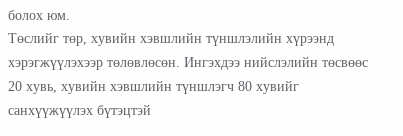болох юм.
Төслийг төр, хувийн хэвшлийн түншлэлийн хүрээнд хэрэгжүүлэхээр төлөвлөсөн. Ингэхдээ нийслэлийн төсвөөс 20 хувь, хувийн хэвшлийн түншлэгч 80 хувийг санхүүжүүлэх бүтэцтэй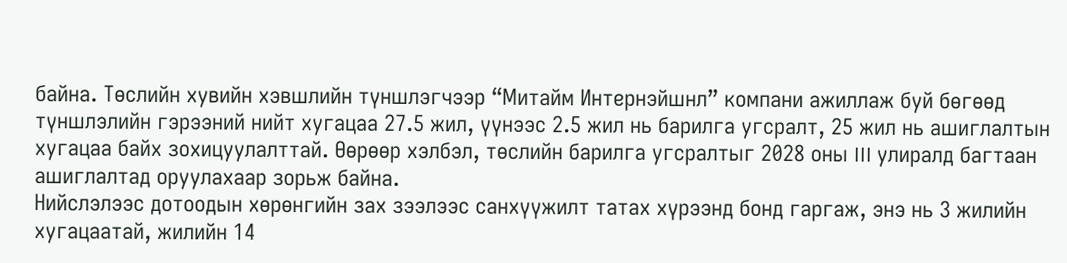байна. Төслийн хувийн хэвшлийн түншлэгчээр “Митайм Интернэйшнл” компани ажиллаж буй бөгөөд түншлэлийн гэрээний нийт хугацаа 27.5 жил, үүнээс 2.5 жил нь барилга угсралт, 25 жил нь ашиглалтын хугацаа байх зохицуулалттай. Өөрөөр хэлбэл, төслийн барилга угсралтыг 2028 оны III улиралд багтаан ашиглалтад оруулахаар зорьж байна.
Нийслэлээс дотоодын хөрөнгийн зах зээлээс санхүүжилт татах хүрээнд бонд гаргаж, энэ нь 3 жилийн хугацаатай, жилийн 14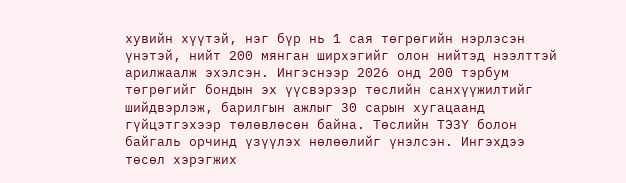хувийн хүүтэй, нэг бүр нь 1 сая төгрөгийн нэрлэсэн үнэтэй, нийт 200 мянган ширхэгийг олон нийтэд нээлттэй арилжаалж эхэлсэн. Ингэснээр 2026 онд 200 тэрбум төгрөгийг бондын эх үүсвэрээр төслийн санхүүжилтийг шийдвэрлэж, барилгын ажлыг 30 сарын хугацаанд гүйцэтгэхээр төлөвлөсөн байна. Төслийн ТЭЗҮ болон байгаль орчинд үзүүлэх нөлөөлийг үнэлсэн. Ингэхдээ төсөл хэрэгжих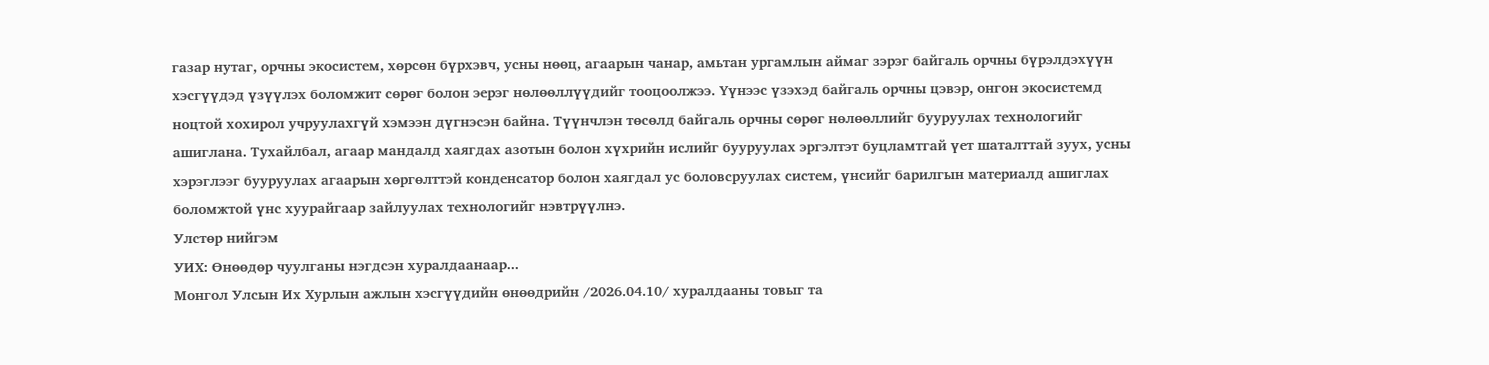газар нутаг, орчны экосистем, хөрсөн бүрхэвч, усны нөөц, агаарын чанар, амьтан ургамлын аймаг зэрэг байгаль орчны бүрэлдэхүүн хэсгүүдэд үзүүлэх боломжит сөрөг болон эерэг нөлөөллүүдийг тооцоолжээ. Үүнээс үзэхэд байгаль орчны цэвэр, онгон экосистемд ноцтой хохирол учруулахгүй хэмээн дүгнэсэн байна. Түүнчлэн төсөлд байгаль орчны сөрөг нөлөөллийг бууруулах технологийг ашиглана. Тухайлбал, агаар мандалд хаягдах азотын болон хүхрийн ислийг бууруулах эргэлтэт буцламтгай үет шаталттай зуух, усны хэрэглээг бууруулах агаарын хөргөлттэй конденсатор болон хаягдал ус боловсруулах систем, үнсийг барилгын материалд ашиглах боломжтой үнс хуурайгаар зайлуулах технологийг нэвтрүүлнэ.
Улстөр нийгэм
УИХ: Өнөөдөр чуулганы нэгдсэн хуралдаанаар...
Монгол Улсын Их Хурлын ажлын хэсгүүдийн өнөөдрийн /2026.04.10/ хуралдааны товыг та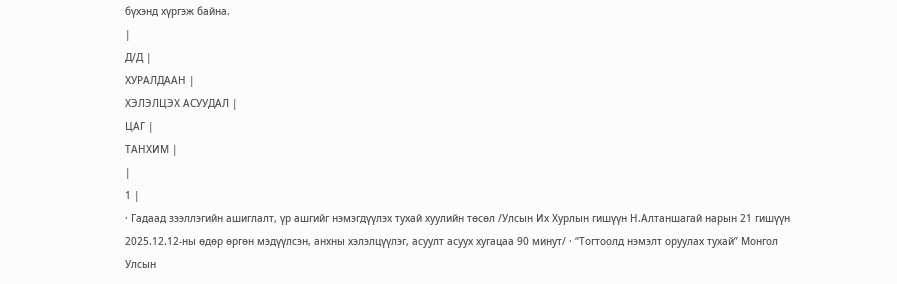бүхэнд хүргэж байна.
|
Д/Д |
ХУРАЛДААН |
ХЭЛЭЛЦЭХ АСУУДАЛ |
ЦАГ |
ТАНХИМ |
|
1 |
· Гадаад зээллэгийн ашиглалт, үр ашгийг нэмэгдүүлэх тухай хуулийн төсөл /Улсын Их Хурлын гишүүн Н.Алтаншагай нарын 21 гишүүн 2025.12.12-ны өдөр өргөн мэдүүлсэн, анхны хэлэлцүүлэг, асуулт асуух хугацаа 90 минут/ · “Тогтоолд нэмэлт оруулах тухай” Монгол Улсын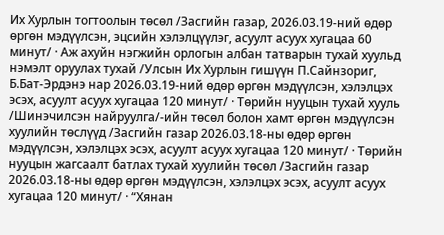Их Хурлын тогтоолын төсөл /Засгийн газар, 2026.03.19-ний өдөр өргөн мэдүүлсэн, эцсийн хэлэлцүүлэг, асуулт асуух хугацаа 60 минут/ · Аж ахуйн нэгжийн орлогын албан татварын тухай хуульд нэмэлт оруулах тухай /Улсын Их Хурлын гишүүн П.Сайнзориг, Б.Бат-Эрдэнэ нар 2026.03.19-ний өдөр өргөн мэдүүлсэн, хэлэлцэх эсэх, асуулт асуух хугацаа 120 минут/ · Төрийн нууцын тухай хууль /Шинэчилсэн найруулга/-ийн төсөл болон хамт өргөн мэдүүлсэн хуулийн төслүүд /Засгийн газар 2026.03.18-ны өдөр өргөн мэдүүлсэн, хэлэлцэх эсэх, асуулт асуух хугацаа 120 минут/ · Төрийн нууцын жагсаалт батлах тухай хуулийн төсөл /Засгийн газар 2026.03.18-ны өдөр өргөн мэдүүлсэн, хэлэлцэх эсэх, асуулт асуух хугацаа 120 минут/ · “Хянан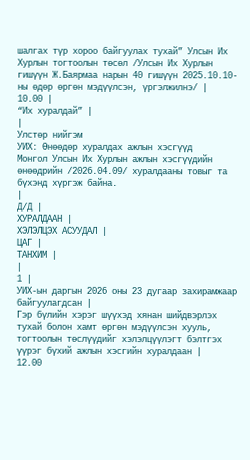шалгах түр хороо байгуулах тухай” Улсын Их Хурлын тогтоолын төсөл /Улсын Их Хурлын гишүүн Ж.Баярмаа нарын 40 гишүүн 2025.10.10-ны өдөр өргөн мэдүүлсэн, үргэлжилнэ/ |
10.00 |
“Их хуралдай” |
|
Улстөр нийгэм
УИХ: Өнөөдөр хуралдах ажлын хэсгүүд
Монгол Улсын Их Хурлын ажлын хэсгүүдийн өнөөдрийн /2026.04.09/ хуралдааны товыг та бүхэнд хүргэж байна.
|
Д/Д |
ХУРАЛДААН |
ХЭЛЭЛЦЭХ АСУУДАЛ |
ЦАГ |
ТАНХИМ |
|
1 |
УИХ-ын даргын 2026 оны 23 дугаар захирамжаар байгуулагдсан |
Гэр бүлийн хэрэг шүүхэд хянан шийдвэрлэх тухай болон хамт өргөн мэдүүлсэн хууль, тогтоолын төслүүдийг хэлэлцүүлэгт бэлтгэх үүрэг бүхий ажлын хэсгийн хуралдаан |
12.00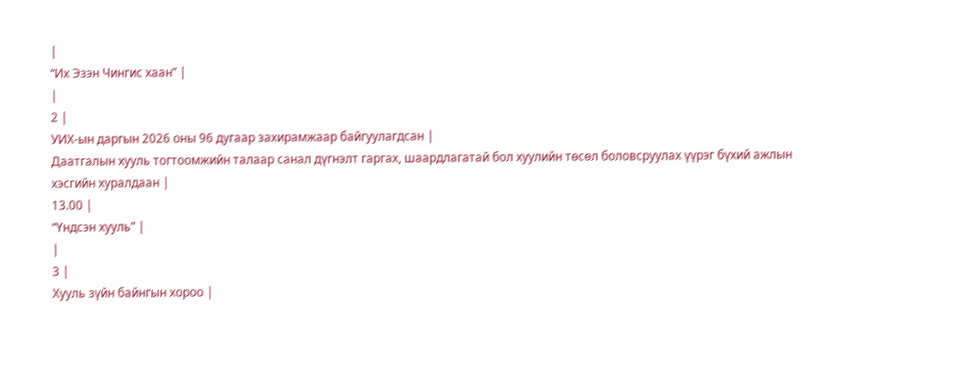|
“Их Эзэн Чингис хаан” |
|
2 |
УИХ-ын даргын 2026 оны 96 дугаар захирамжаар байгуулагдсан |
Даатгалын хууль тогтоомжийн талаар санал дүгнэлт гаргах, шаардлагатай бол хуулийн төсөл боловсруулах үүрэг бүхий ажлын хэсгийн хуралдаан |
13.00 |
“Үндсэн хууль” |
|
3 |
Хууль зүйн байнгын хороо |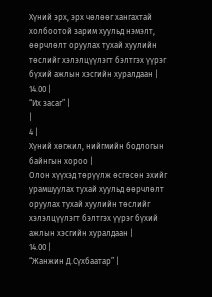Хүний эрх, эрх чөлөөг хангахтай холбоотой зарим хуульд нэмэлт, өөрчлөлт оруулах тухай хуулийн төслийг хэлэлцүүлэгт бэлтгэх үүрэг бүхий ажлын хэсгийн хуралдаан |
14.00 |
“Их засаг” |
|
4 |
Хүний хөгжил, нийгмийн бодлогын байнгын хороо |
Олон хүүхэд төрүүлж өсгөсөн эхийг урамшуулах тухай хуульд өөрчлөлт оруулах тухай хуулийн төслийг хэлэлцүүлэгт бэлтгэх үүрэг бүхий ажлын хэсгийн хуралдаан |
14.00 |
“Жанжин Д.Сүхбаатар” |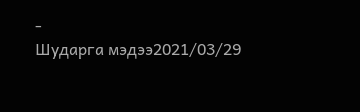-
Шударга мэдээ2021/03/29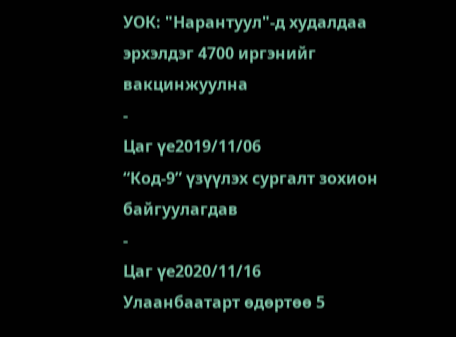УОК: "Нарантуул"-д худалдаа эрхэлдэг 4700 иргэнийг вакцинжуулна
-
Цаг үе2019/11/06
“Код-9” үзүүлэх сургалт зохион байгуулагдав
-
Цаг үе2020/11/16
Улаанбаатарт өдөртөө 5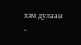хэм дулаан
-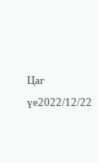Цаг үе2022/12/22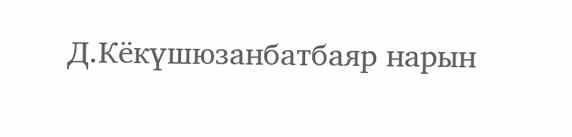Д.Кёкүшюзанбатбаяр нарын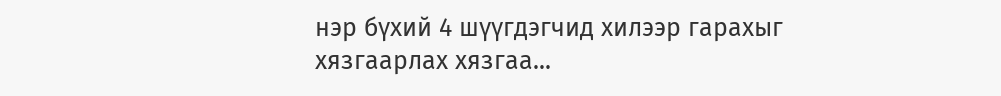нэр бүхий 4 шүүгдэгчид хилээр гарахыг хязгаарлах хязгаа...